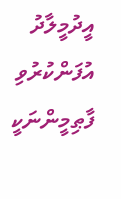އީދުމީލާދު އުފަންކުރުވި ފާޠިމީންނަކީ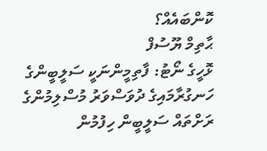ކޮންބައެއް؟
ޙާތިމް ޔޫސުފް
ޅޮހީގެ ނޯޓު: ފާތިމީންނަކީ ސަލީބީންގެ ހަނގުރާމައިގެ ދުވަސްވަރު މުސްލިމުންގެ ރަށްތައް ސަލީބީން ހިފުމުން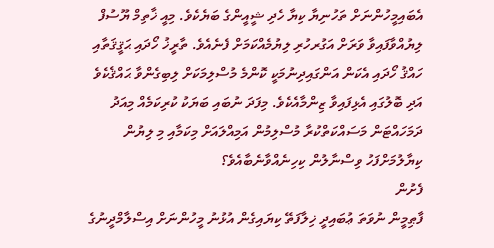އެބައިމީހުންނަށް ތަހުނިޔާ ކިޔާ ހެދި ޝީއީންގެ ބަޔެކެވެ. މިއީ ޚާތިމް ޔޫސުފް ލިޔުއްވާފައިވާ ވަރަށް އަގުރހުރި ލިޔުމެއްކަމަށް ފެނެއެވެ. ތާރީޚު ހޯދައި ޙަޤީޤަތާއި ހައްޤު ހޯދައި އެކަން އަންގައިދިނުމަކީ ކޮންމެ މުސްލިމަކަށް ލިބިގެންވާ ޙައްޤެކެވެ އަދި ބޮލުގައި އެޅިފައިވާ ޒިންމާއެކެވެ. މިފަދަ ނުބައި ބަޔަކު ކުރިކަމެއް މިއަދު ދަމަހައްޓަން މަސައްކަތްކުރާ މުސްލިމުން އަމިއްލައަށް މިކަމާއި މި ލިޔުން ކިޔާލުމަށްފަހު ވިސްނާލުން ކިހިނެއްވާނެބާއެވެ؟
ފެށުން
ފާޠިމީން ނުވަތަ ޢުބައިދީ ޚިލާފަތޭ ކިޔައިގެން އުޅުނު މީހުންނަށް އިސްލާމްދީނުގެ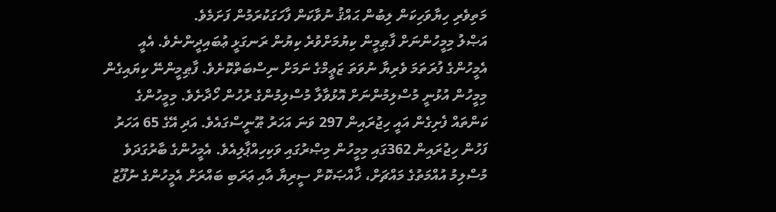މަތިވެރި ހިޔާވަހިކަން ލިބުން ޙައްޤު ނުވާކަން ފާހަގަކުރަމުން ފަށަމެވެ.
އަޞްލު މިމީހުންނަށް ފާޠިމީން ކިޔުމަށްވުރެ ކިޔުން ރަނގަޅީ ޢުބައިދީންނެވެ. އެއީ އެމީހުންގެ ފުރަތަމަ ވެރިޔާ ނުވަތަ ޒަޢީމްގެ ނަމަށް ނިސްބަތްކޮށެވެ. ފާޠިމީންނޭ ކިޔައިގެން މިމީހުން އުޅުނީ މުސްލިމުންނަށް އޮޅުވާލާ މުސްލިމުންގެ ރުހުން ހޯދާށެވެ. މިމީހުންގެ ކަންތައް ފެށިގެން އައީ ހިޖުރައިން 297 ވަނަ އަހަރު ޠޫނީސްގައެވެ. އަދި އޭގެ 65 އަހަރު ފަހުން ހިޖުރައިން 362ގައި މިމީހުން މިޞްރުގައި ވަކިހިއްޕާލިއެވެ. އެމީހުންގެ ބާރުގަދަވެ މުސްލިމު އުއްމަތުގެ މައްޗަށް، ޚާއްޞަކޮށް ސީރިޔާ އާއި ޢަރަބި ބައްރަށް އެމީހުންގެ ނުފޫޒު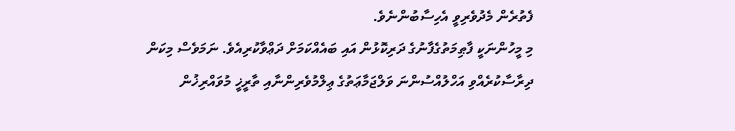ފެތުރެން މެދުވެރިވީ އެހިސާބުންނެވެ.
މި މީހުންނަކީ ފާޠިމަތުގެފާނުގެ ދަރިކޮޅުން އައި ބައެއްކަމަށް ދަޢްވާކުރިއެވެ. ނަމަވެސް މިކަން ދިރާސާކުރެއްވި އަހްލުއްސުންނަ ވަލްޖަމާޢަތުގެ ޢިލްމުވެރިންނާއި ތާރީޚީ މުވައްރިޚުން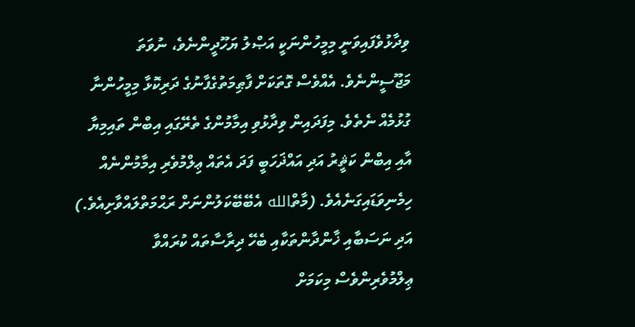ވިދާޅުވެފައިވަނީ މިމީހުންނަކީ އަޞްލު ޔަހޫދީންނެވެ، ނުވަތަ މަޖޫސީންނެވެ. އެއްވެސް ގޮތަކަށް ފާޠިމަތުގެފާނުގެ ދަރިކޮޅާ މިމީހުންނާ ގުޅުމެއް ނެތެވެ. މިފަދައިން ވިދާޅުވި އިމާމުންގެ ތެރޭގައި އިބްން ތައިމިޔާ އާއި އިބްން ކަޘީރު އަދި އައްޛަހަބީ ފަދަ އެތައް ޢިލްމުވެރި އިމާމުންނެއް ހިމެނިވަޑައިގަނެއެވެ. (މާތްالله އެބޭބޭކަލުންނަށް ރަޙްމަތްލައްވާށިއެވެ.) އަދި ނަސަބާއި ޚާންދާންތަކާއި ބެހޭ ދިރާސާތައް ކުރައްވާ ޢިލްމުވެރިންވެސް މިކަމަށް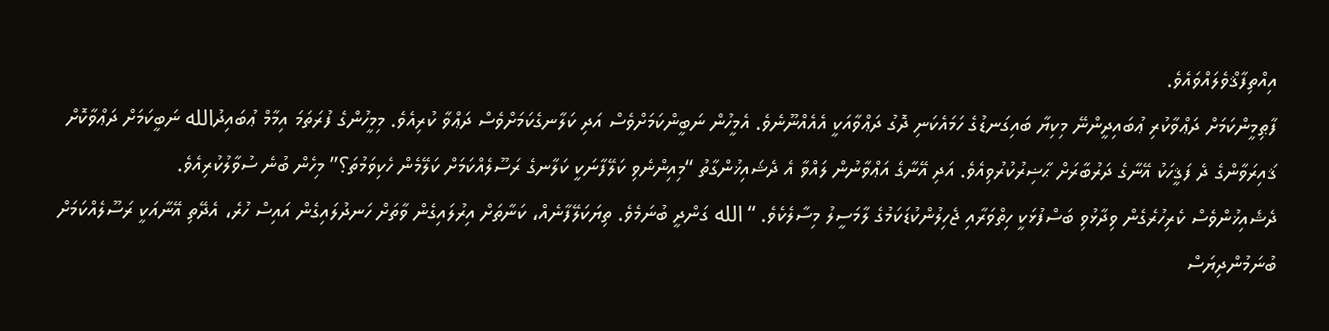އިއްތިފާޤްވެލައްވައެވެ.
ފާޠިމީންކަމަށް ދަޢްވާކުރި ޢުބައިދީންނޭ މިކިޔާ ބައިގަނޑުގެ ހަމައެކަނި ދޮގު ދަޢްވާއަކީ އެއެއްނޫނެވެ. އެމީހުން ނަބީންކަމަށްވެސް އަދި ކަލާނގެކަމަށްވެސް ދަޢްވާ ކުރިއެވެ. މިމީހުންގެ ފުރަތަމަ އިމާމް ޢުބައިދުالله ނަބީކަމަށް ދަޢްވާކޮށް ޤައިރަވާންގެ ދެ ފަޤީހަކު އޭނާގެ ދަރުބާރަށް ޙާޟިރުކުރުވިއެވެ. އަދި އޭނާގެ އަޢްވާނުން ލައްވާ އެ ދެޝައިޚުންގާތު “މިއިންނެވި ކަލޭފާނަކީ ކަލާނގެ ރަސޫލެއްކަމަށް ކަލޭމެން ހެކިވަމުތަ؟” މިހެން ބުނެ ސުވާލުކުރިއެވެ.
ދެޝެއިޚުންވެސް ކެރިހުރެގެން ވިދާޅުވި ބަސްފުޅަކީ ހިތްވަރާއި ޖެހިލުންކުޑަކަމުގެ ލާމަސީލު މިސާލެކެވެ. “الله ގަންދީ ބުނަމެވެ. ތިޔަކަލޭފާނެއް، ކަނާތަށް އިރުލައިގެން ވާތަށް ހަނދުލައިގެން އައިސް ހުރެ، އެދޭތި އޭނާއަކީ ރަސޫލެއްކަމަށް ބުނަމުންދިޔަސް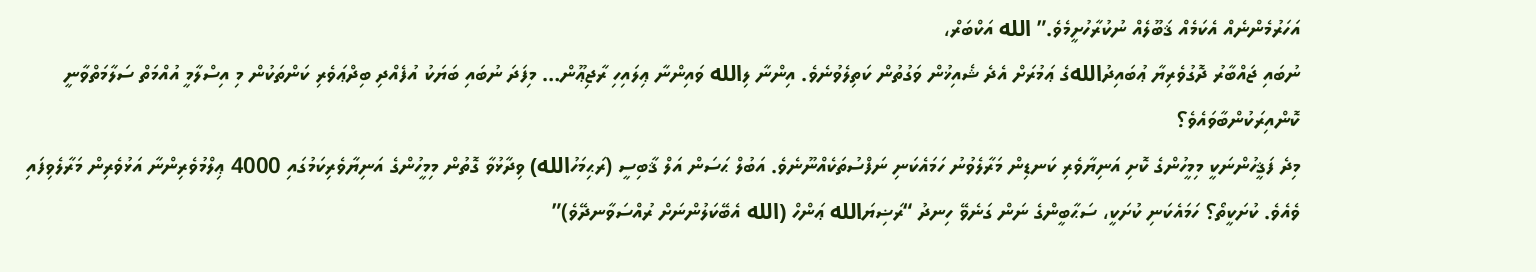އަހަރުމެންނެއް އެކަމެއް ޤަބޫލެއް ނުކުރާހުށީމެވެ.” الله އަކްބަރް،
ނުބައި ޖައްބާރު ދޮގުވެރިޔާ ޢުބައިދުاللهގެ ޢަމުރަށް އެދެ ޝެއިޚުން ވަގުތުން ކަތިލެވުނެވެ. އިންނާ ލިالله ވައިންނާ ޢިލައިހި ރާޖިޢޫން… މިފަދަ ނުބައި ބަޔަކު އުފެއްދި ބިދްޢަވެރި ކަންތަކުން މި އިސްލާމީ އުއްމަތް ސަލާމަތްވާނީ ކޮންއިރަކުންބާވައެވެ؟
މިދެ ފަޤީހުންނަކީ މިމީހުންގެ ކޮށި އަނިޔާވެރި ކަނޑިން މަރާލެވުނު ހަމައެކަނި ނަފްސުތަކެއްނޫނެވެ. އަބުލް ޙަސަން އަލް ޤާބިސީ (ރަޙިމަހުالله) ވިދާޅުވާ ގޮތުން މިމީހުންގެ އަނިޔާވެރިކަމުގައި 4000 ޢިލްމުވެރިންނާ އަޅުވެރިން މަރާލެވިފައި ވެއެވެ. ކުށަކީތޯ؟ ހަމައެކަނި ކުށަކީ، ސަޙާބީންގެ ނަން ގަނެވޭ ހިނދު “ރަޟިޔަالله ޢަންހް (الله އެބޭކަލުންނަށް ރުއްސަވާނދޭވެ)”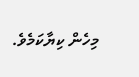މިހެން ކިޔާކަމެވެ.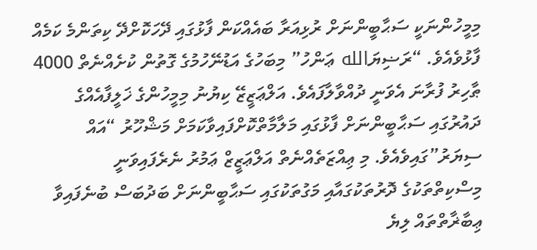މިމީހުންނަކީ ސަޙާބީންނަށް ރުޅިއަރާ ބައެއްކަން ފާޅުގައި ދޭހަކޮށްދޭ ކިތަންމެ ކަމެއް ފާޅުވެއެވެ. “ރަޟިޔަالله ޢަންހު” މިބަހުގެ އަޑުނޭހުމުގެ ގޮތުން ކުށެއްނެތް 4000 ޠާހިރު ފުރާނަ އެވަނީ ދުއްވާލާފައެވެ. އަލްޢަޒީޒޭ ކިޔުނު މިމީހުންގެ ޚަލީފާއެއްގެ ދައުރުގައި ސަޙާބީންނަށް ފާޅުގައި މަލާމާތްކޮށްފައިވާކަމަށް މަޝްހޫރު “އައް ސިޔަރު”ގައިވެއެވެ. މި ޢިއްޒަތެއްނެތް އަލްޢަޒީޒް ޢަމުރު ނެރެފައިވަނީ މިސްކިތްތަކުގެ ދޮރުތަކުގައާއި މަގުތަކުގައި ސަޙާބީންނަށް ބަދުބަސް ބުނެފައިވާ ޢިބާޜާތްތައް ލިޔެ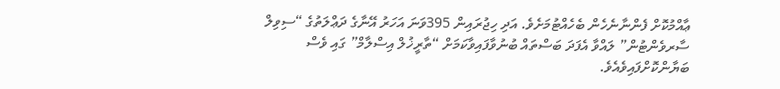ޢާއްމުކޮށް ފެންނާނެހެން ބެހެއްޓުމަށެވެ. އަދި ހިޖުރައިން 395ވަނަ އަހަރު އޭނާގެ ދަޢްލަތުގެ “ސިވިލް ސާރވެންޓުން” ލައްވާ އެފަދަ ބަސްތައް ބުނުވާފައިވާކަމަށް “ތާރީޚުލް އިސްލާމް” ގައި ވެސް ބަޔާންކޮށްފައިވެއެވެ.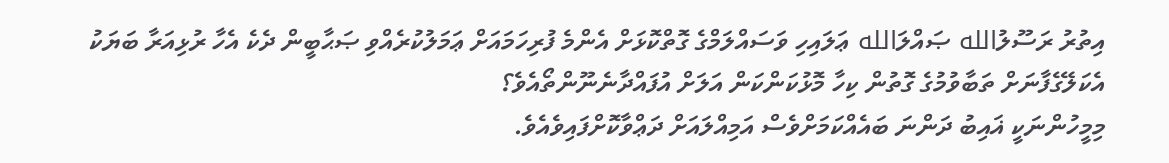އިތުރު ރަސޫލުالله ޞައްލަالله ޢަލައިހި ވަސައްލަމްގެ ގޮތްކޮޅަށް އެންމެ ފުރިހަމައަށް ޢަމަލުކުރެއްވި ޞަޙާބީން ދެކެ އެހާ ރުޅިއަރާ ބަޔަކު އެކަލޭގެފާނަށް ތަބާވުމުގެ ގޮތުން ކިހާ މޮޅުކަންކަން އަލަށް އުފައްދާނެނޫންތޯއެވެ؟
މިމީހުންނަކީ ޣައިބު ދަންނަ ބައެއްކަމަށްވެސް އަމިއްލައަށް ދަޢްވާކޮށްފައިވެއެވެ.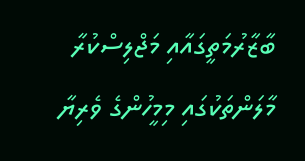ބާޒާރުމަތީގައާއި މަޖްލިސްކުރާ މާލަންތަކުގައި މިމީހުންގެ ވެރިޔާ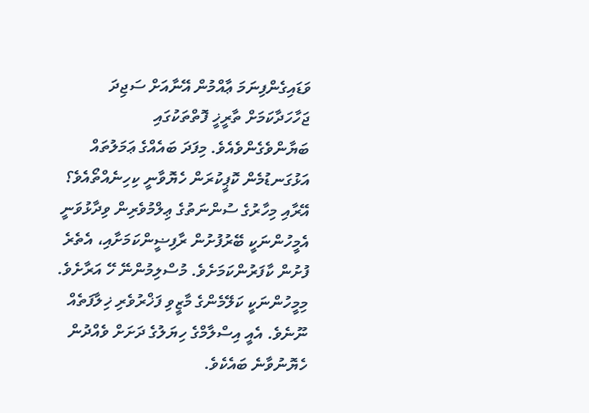ވަޑައިގެންފިނަމަ ޢާއްމުން އޭނާއަށް ސަޖިދަ ޖަހާހަދާކަމަށް ތާރީޚީ ފޮތްތަކުގައި ބަޔާންވެގެންވެއެވެ. މިފަދަ ބައެއްގެ ޢަމަލުތައް އަޅުގަނޑުމެން ކޮޕީކުރަން ހެޔޮވާނީ ކިހިނެއްތޯއެވެ؟ އޭރާއި މިހާރުގެ ސުންނަތުގެ ޢިލްމުވެރިން ވިދާޅުވަނީ އެމީހުންނަކީ ބޭރުފުށުން ރާފިޟީންކަމަށާއި، އެތެރެ ފުށުން ކާފަރުންކަމަށެވެ. މުސްލިމުންނޭ ހޭ އަރާށެވެ. މިމީހުންނަކީ ކަލޭމެންގެ މާޒީވި ފަޚްރުވެރި ޚިލާފަތެއް ނޫނެވެ. އެއީ އިސްލާމްގެ ހިޔަލުގެ ދަށަށް ވެއްދުން ހެޔޮނުވާނެ ބައެކެވެ.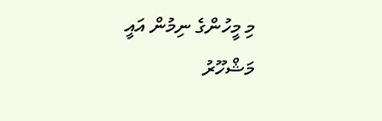މި މީހުންގެ ނިމުން އައީ މަޝްހޫރު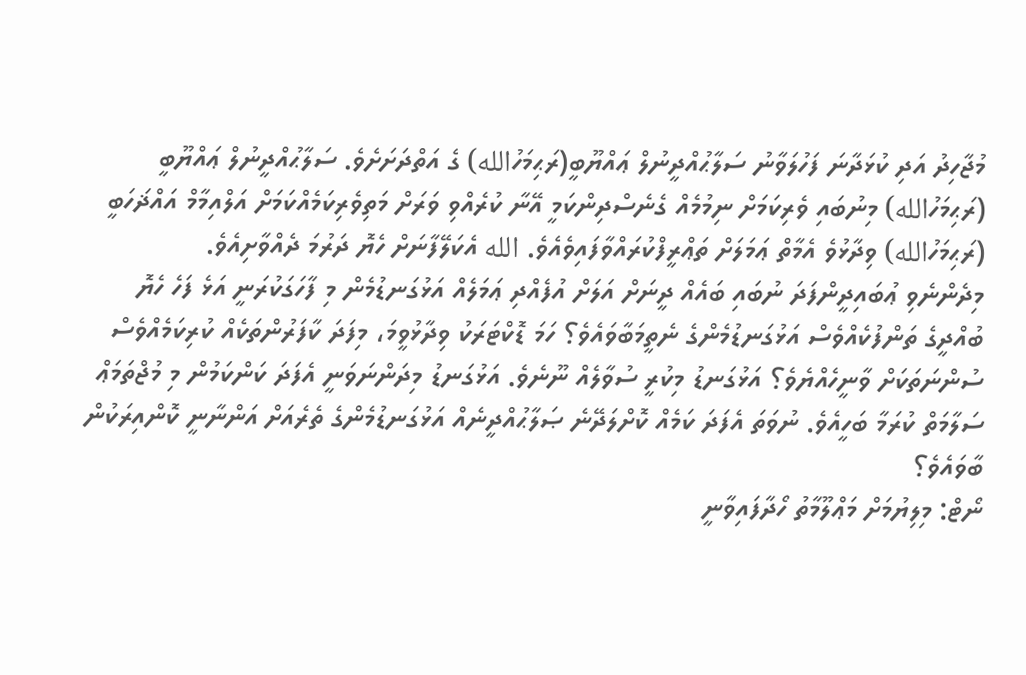މުޖާހިދު އަދި ކުޅަދާނަ ފަހުލަވާނު ސަލާޙުއްދީނުލް ޢައްޔޫބީ(ރަޙިމަހުالله) ގެ އަތްދަށަށެވެ. ސަލާޙުއްދީނުލް ޢައްޔޫބީ (ރަޙިމަހުالله) މިނުބައި ވެރިކަމަށް ނިމުމެއް ގެނެސްދިންކަމީ އޭނާ ކުރެއްވި ވަރަށް މަތިވެރިކަމެއްކަމަށް އަލްއިމާމް އައްޛަހަބީ (ރަޙިމަހުالله) ވިދާޅުވެ އެމާތް ޢަމަލަށް ތަޢްރީފްކުރައްވާފައިވެއެވެ. الله އެކަލޭފާނަށް ހެޔޮ ދަރުމަ ދެއްވާށިއެވެ.
މިދެންނެވި ޢުބައިދީންފަދަ ނުބައި ބައެއް ދީނަށް އަލަށް އުފެއްދި ޢަމަލެއް އަޅުގަނޑުމެން މި ފާހަގަކުރަނީ އަޅެ ފަހެ ހެޔޮ ބުއްދީގެ ތަންފުކެއްވެސް އަޅުގަނޑުމެންގެ ނެތީމަބާވައެވެ؟ ހަމަ ޑޮކްޓަރަކު ވިދާޅުވީމަ، މިފަދަ ކާފަރުންތަކެއް ކުރިކަމެއްވެސް ސުންނަތަކަށް ވާނީހެއްޔެވެ؟ އަޅުގަނޑު މިކުރީ ސުވާލެއް ނޫނެވެ. އަޅުގަނޑު މިދަންނަވަނީ އެފަދަ ކަންކަމުން މި މުޖްތަމަޢް ސަލާމަތް ކުރަމާ ބަހީއެވެ. ނުވަތަ އެފަދަ ކަމެއް ކޮށްލަދޭނެ ޞަލާޙުއްދީނެއް އަޅުގަނޑުމެންގެ ތެރެއަށް އަންނާނީ ކޮންއިރަކުން ބާވައެވެ؟
ނޯޓް: މިލިޔުމަށް މަޢްލޫމާތު ހޯދާފައިވާނީ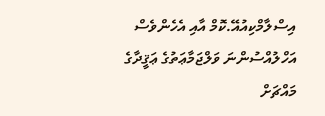އިސްލާމްކިއުއޭ.ކޮމް އާއި އެހެންވެސް އަހްލުއްސުންނަ ވަލްޖަމާޢަތުގެ ޢަޤީދާގެ މައްޗަށް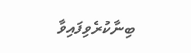ބިނާކުރެވިފައިވާ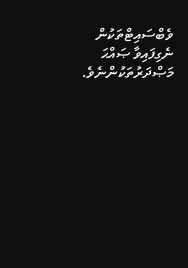ވެބްސައިޓްތަކުން ނެގިފައިވާ ޞައްޙަ މަޞްދަރުތަކުންނެވެ.